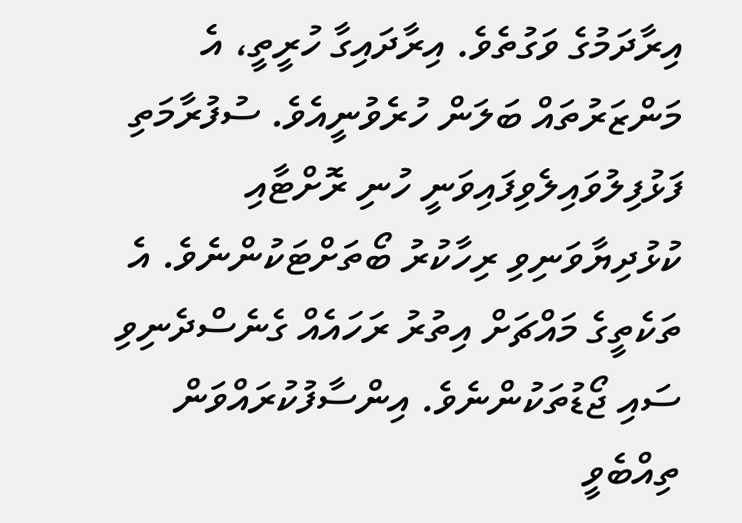އިރާދަމުގެ ވަގުތެވެ. އިރާދައިގާ ހުރީތީ، އެ މަންޒަރުތައް ބަލަން ހުރެވުނީއެވެ. ސުފުރާމަތި ފަޅުފިލުވައިލެވިފައިވަނީ ހުނި ރޮށްޓާއި ކުޅުދިޔާވަނިވި ރިހާކުރު ބޯތަށްޓަކުންނެވެ. އެ ތަކެތީގެ މައްޗަށް އިތުރު ރަހައެއް ގެނެސްދެނިވި ސައި ޖޯޑުތަކުންނެވެ. އިންސާފުކުރައްވަން ތިއްބެވީ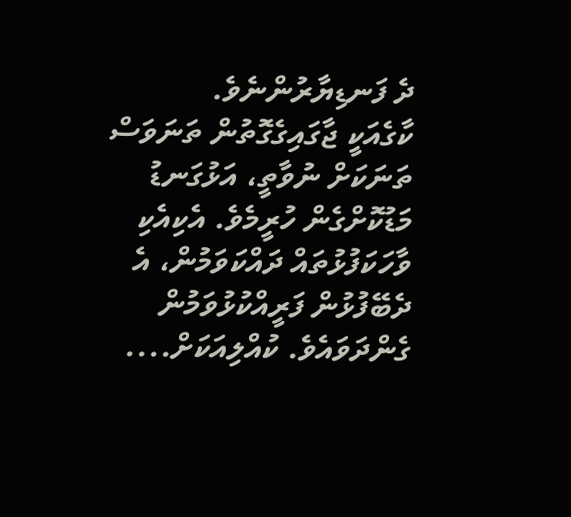ދެ ފަނޑިޔާރުންނެވެ.
ކާގެއަކީ ޖާގައިގެގޮތުން ތަނަވަސް ތަނަކަށް ނުވާތީ، އަޅުގަނޑު މަޑުކޮށްގެން ހުރީމެވެ. އެކިއެކި ވާހަކަފުޅުތައް ދައްކަވަމުން، އެ ދެބޭފުޅުން ފަރީއްކުޅުވަމުން ގެންދަވައެވެ. ކުއްލިއަކަށް....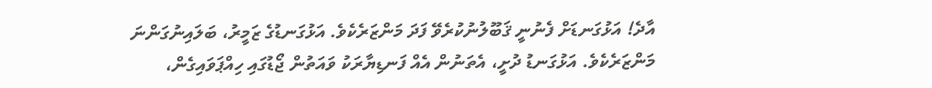އާދެ! އަޅުގަނޑަށް ފެނުނީ ޤަބޫލުނުކުރެވޭ ފަދަ މަންޒަރެކެވެ. އަޅުގަނޑުގެ ޒަމީރު، ބަލައިނުގަންނަ މަންޒަރެކެވެ. އަޅުގަނޑު ދުށީ، އެތަނުން އެއް ފަނޑިޔާރަކު ވައަތުން ޖޯޑުގައި ހިއްޕަވައިގެން،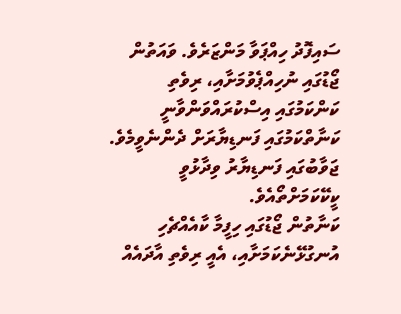ސައިފޮދު ހިއްޕަވާ މަންޒަރެވެ. ވައަތުން ޖޯޑުގައި ނުހިއްޕެވުމަށާއި، ރިވެތި ކަންކަމުގައި އިސްކުރައްވަންވާނީ ކަނާތްކަމުގައި ފަނޑިޔާރަށް ދެންނެވީމެވެ. ޖަވާބުގައި ފަނޑިޔާރު ވިދާޅުވީ ކީކޭކަމަށްތޯއެވެ.
ކަނާތުން ޖޯޑުގައި ހިފީމާ ކާއެއްޗެހި އުނގުޅޭނެކަމަށާއި، އެއީ ރިވެތި އާދައެއް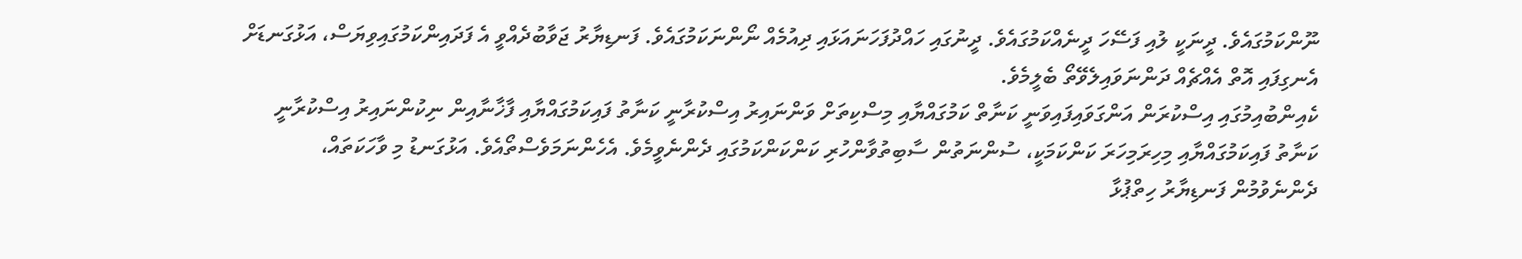ނޫންކަމުގައެވެ. ދީނަކީ ލުއި ފަސޭހަ ދީނެއްކަމުގައެވެ. ދީނުގައި ހައްދުފަހަނައަޅައި ދިއުމެއް ނޯންނަކަމުގައެވެ. ފަނޑިޔާރު ޖަވާބުދެއްވީ އެ ފަދައިންކަމުގައިވިޔަސް، އަޅުގަނޑަށް އެނގިފައި އޮތް އެއްޗެއް ދަންނަވައިލެވޭތޯ ބެލީމެވެ.
ކެއިންބުއިމުގައި އިސްކުރަން އަންގަވައިފައިވަނީ ކަނާތް ކަމުގައްޔާއި މިސްކިތަށް ވަންނައިރު އިސްކުރާނީ ކަނާތު ފައިކަމުގައްޔާއި ފާޚާނާއިން ނިކުންނައިރު އިސްކުރާނީ ކަނާތު ފައިކަމުގައްޔާއި މިހިރަމިހަރަ ކަންކަމަކީ، ސުންނަތުން ސާބިތުވާންހުރި ކަންކަންކަމުގައި ދެންނެވީމެވެ. އެހެންނަމަވެސްތޯއެވެ. އަޅުގަނޑު މި ވާހަކަތައް، ދެންނެވުމުން ފަނޑިޔާރު ހިތްޕުޅާ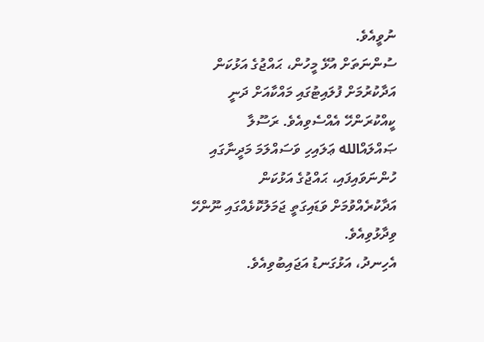ނުވީއެވެ.
ސުންނަތަށް އުޅޭ މީހުން، ޙައްޖުގެ އަޅުކަން އަދާކުރުމަށް ފުލައިޓުގައި މައްކާއަށް ދަނީ ކީއްކުރަންހޭ އެއްސެވިއެވެ. ރަސޫލާ ޞައްލައްالله ޢަލައިހި ވަސައްލަމަ މަދީނާގައި ހުންނަވައިފައި، ޙައްޖުގެ އަޅުކަން އަދާކުރެއްވުމަށް ވަޑައިގަތީ ޖަމަލުކޮޅެއްގައި ނޫންހޭ ވިދާޅުވިއެވެ.
އެހިނދު، އަޅުގަނޑު އަޖައިބުވިއެވެ.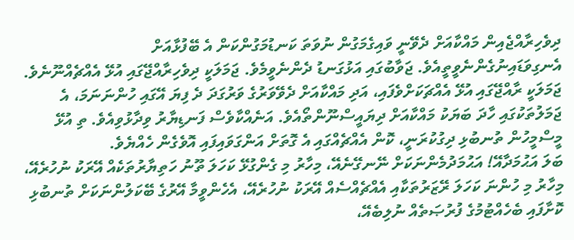ދިވެހިރާއްޖެއިން މައްކާއަށް ދެވޭނީ ވައިގެމަގުން ނުވަތަ ކަނޑުމަގުންކަން އެ ބޭފުޅާއަށް އެނގިވަޑައިނުގެންނެވީތީއެވެ. ޖަވާބުގައި އަޅުގަނޑު ދެންނެވީމެވެ. ޖަމަލަކީ ދިވެހިރާއްޖޭގައި އުޅޭ އެއްޗެއްނޫނެވެ. ޖަމަލަކީ ރާއްޖޭގައި އުޅޭ އެއްޗަކަށްވެފައި، އަދި މައްކާއަށް ދެވޭވަރުގެ ވަރުގަދަ ދެ ފިޔަ އޭގައި ހުންނަނަމަ، އެ ޖަމަލުތަކުގައި ހާދަ ބަޔަކު މައްކާއަށް ދިޔައީސްނޫންތޯއެވެ. އަނެއްކާވެސް ފަނޑިޔާރު ވިދާޅުވިއެވެ. ތި އުޅޭ މީސްމީހުން ތުނބުޅި ދިގުކުރަނީ، ކޮން އެއްޗެއްގައި އެ ގޮތަށް އަންގަވައިފައި އޮވެގެން ހެއްޔެވެ.
ބަލަ އަޙުމަދާއޭ! އަޙުމަދުމެންނަކަށް ނޭނގޭނެއޭ، މިހާރު މި ގެންގުޅޭ ކަހަލަ ތޫނު ހަތިޔާރުތަކެއް އޭރަކު ނުހުރެއޭ، މިހާރު މި ހުންނަ ކަހަލަ ރޭޒަރުތަކާއި އެއްޗެއްސެއް އޭރަކު ނުހުރެއޭ، އެހެންވީމާ އޭރުގެ ބޭކަލުންނަކަށް ތުނބުޅި ކޮށާފައި ބެހެއްޓުމުގެ ފުރުޞަތެއް ނުލިބެއޭ،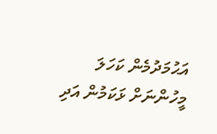އަޙުމަދުމެން ކަހަލަ މީހުންނަށް ޅަކަމުން އަދި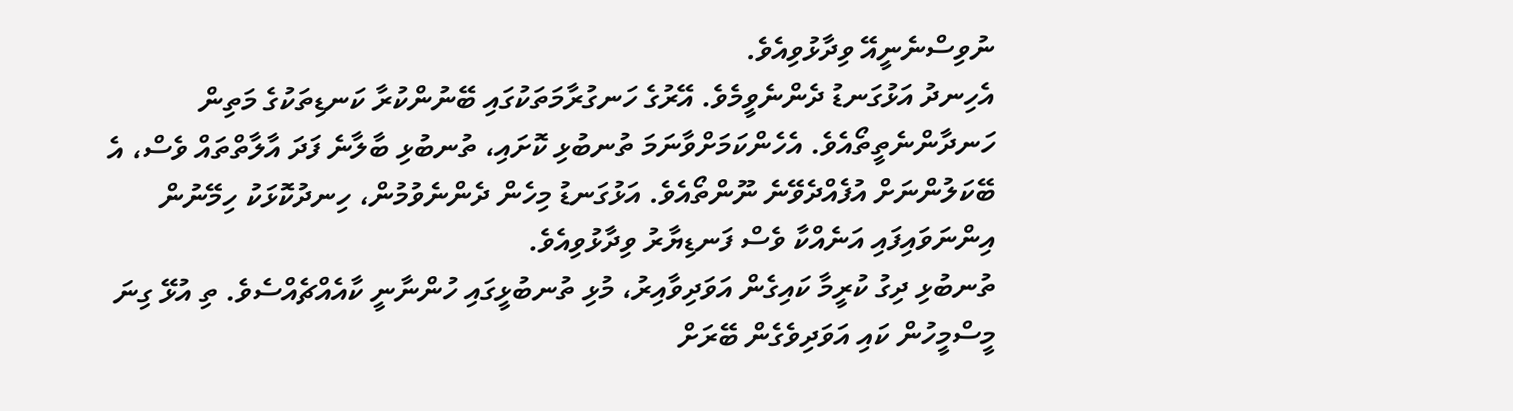ނުވިސްނެނީއޭ ވިދާޅުވިއެވެ.
އެހިނދު އަޅުގަނޑު ދެންނެވީމެވެ. އޭރުގެ ހަނގުރާމަތަކުގައި ބޭނުންކުރާ ކަނޑިތަކުގެ މަތިން ހަނދާންނެތީތޯއެވެ. އެހެންކަމަށްވާނަމަ ތުނބުޅި ކޮށައި، ތުނބުޅި ބާލާނެ ފަދަ އާލާތްތައް ވެސް، އެ ބޭކަލުންނަށް އުފެއްދެވޭނެ ނޫންތޯއެވެ. އަޅުގަނޑު މިހެން ދެންނެވުމުން، ހިނދުކޮޅަކު ހިމޭނުން އިންނަވައިފައި އަނެއްކާ ވެސް ފަނޑިޔާރު ވިދާޅުވިއެވެ.
ތުނބުޅި ދިގު ކުރީމާ ކައިގެން އަވަދިވާއިރު، މުޅި ތުނބުޅީގައި ހުންނާނީ ކާއެއްޗެއްސެވެ. ތި އުޅޭ ގިނަ މީސްމީހުން ކައި އަވަދިވެގެން ބޭރަށް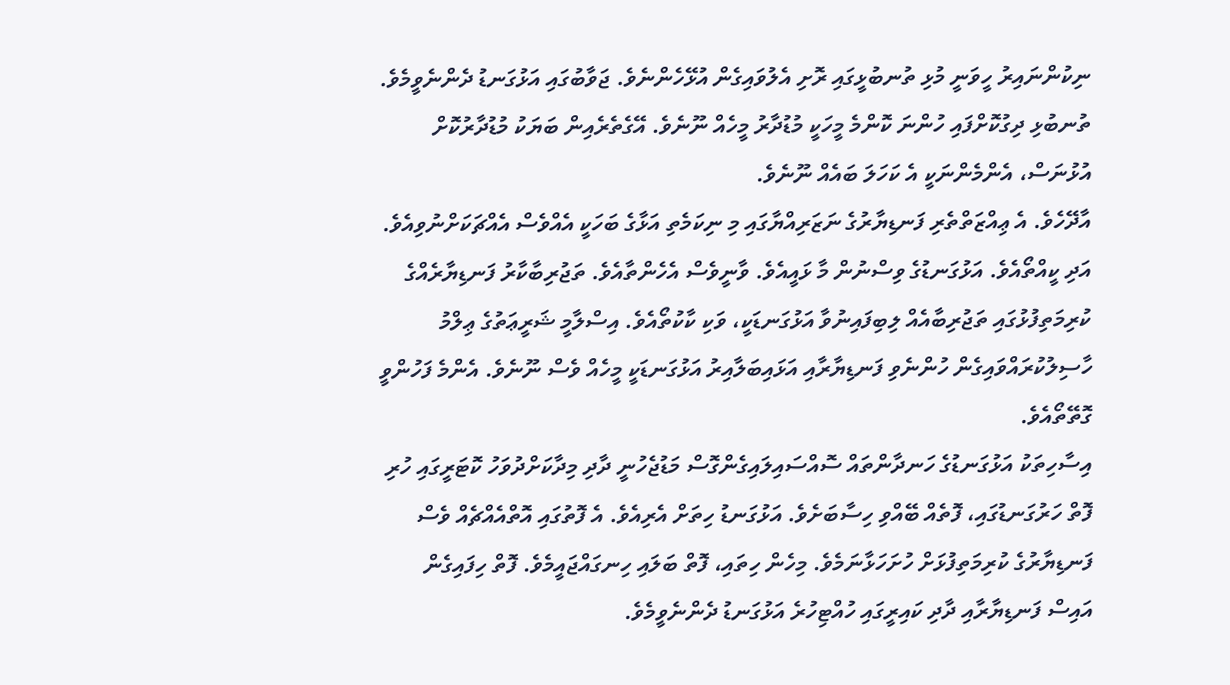ނިކުންނައިރު ހީވަނީ މުޅި ތުނބުޅީގައި ރޮށި އެލުވައިގެން އުޅޭހެންނެވެ. ޖަވާބުގައި އަޅުގަނޑު ދެންނެވީމެވެ. ތުނބުޅި ދިގުކޮށްފައި ހުންނަ ކޮންމެ މީހަކީ މުޑުދާރު މީހެއް ނޫނެވެ. އޭގެތެރެއިން ބަޔަކު މުޑުދާރުކޮށް އުޅުނަސް، އެންމެންނަކީ އެ ކަހަލަ ބައެއް ނޫނެވެ.
އާދޭހެވެ. އެ ޢިއްޒަތްތެރި ފަނޑިޔާރުގެ ނަޒަރިއްޔާގައި މި ނިކަމެތި އަޅާގެ ބަހަކީ އެއްވެސް އެއްޗަކަށްނުވިއެވެ. އަދި ކީއްތޯއެވެ. އަޅުގަނޑުގެ ވިސްނުން މާ ޅައީއެވެ. ވާނީވެސް އެހެންތާއެވެ. ތަޖުރިބާކާރު ފަނޑިޔާރެއްގެ ކުރިމަތިފުޅުގައި ތަޖުރިބާއެއް ލިބިފައިނުވާ އަޅުގަނޑަކީ، ވަކި ކާކުތޯއެވެ. އިސްލާމީ ޝަރީޢަތުގެ ޢިލްމު ހާސިލުކުރައްވައިގެން ހުންނެވި ފަނޑިޔާރާއި އަޅައިބަލާއިރު އަޅުގަނޑަކީ މީހެއް ވެސް ނޫނެވެ. އެންމެ ފަހުންވީ ގޮތޭތޯއެވެ.
އިސާހިތަކު އަޅުގަނޑުގެ ހަނދާންތައް ސޮއްސައިލައިގެންގޮސް މަޑުޖެހުނީ ދާދި މިދާކަށްދުވަހު ކޮޓަރީގައި ހުރި ފޮތް ހަރުގަނޑުގައި، ފޮތެއް ބޭއްވި ހިސާބަށެވެ. އަޅުގަނޑު ހިތަށް އެރިއެވެ. އެ ފޮތުގައި އޮތްއެއްޗެއް ވެސް ފަނޑިޔާރުގެ ކުރިމަތިފުޅަށް ހުށަހަޅާނަމެވެ. މިހެން ހިތައި، ފޮތް ބަލައި ހިނގައްޖައީމެވެ. ފޮތް ހިފައިގެން އައިސް ފަނޑިޔާރާއި ދާދި ކައިރީގައި ހުއްޓިހުރެ އަޅުގަނޑު ދެންނެވީމެވެ.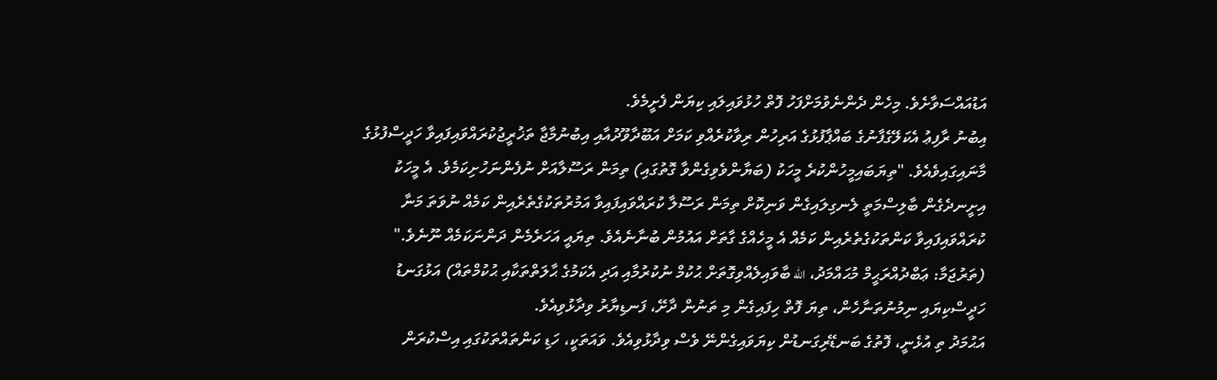އަޑުއައްސަވާށެވެ. މިހެން ދެންނެވުމަށްފަހު ފޮތް ހުޅުވައިލައި ކިޔަން ފެށީމެވެ.
އިބުނު ރާފިޢު އެކަލޭގެފާނުގެ ބައްޕާފުޅުގެ އަރިހުން ރިވާކުރެއްވި ކަމަށް އަބޫދާވޫދުއާއި އިބުނުމާޖާ ތަޚުރީޖުކުރައްވައިފައިވާ ހަދީސްފުޅުގެ މާނައިގައިވެއެވެ. "ތިޔަބައިމީހުންކުރެ މީހަކު (ބަޔާންވެވިގެންވާ ގޮތުގައި) ތިމަން ރަސޫލާއަށް ނުފެންނަހުށިކަމެވެ. އެ މީހަކު އިށީނދެގެން ބާލިސްމަތީ ލެނގިލައިގެން ވަނިކޮށް ތިމަން ރަސޫލާ ކުރައްވައިފައިވާ އަމުރުތަކުގެތެރެއިން ކަމެއް ނުވަތަ މަނާ ކުރައްވައިފައިވާ ކަންތަކުގެތެރެއިން ކަމެއް އެ މީހެއްގެ ގާތަށް އައުމުން ބުނާނެއެވެ. ތިޔައީ އަހަރެމެން ދަންނަކަމެއް ނޫނެވެ." (ތަރުޖަމާ: ޢަބްދުއްރަޙީމް މުޙައްމަދު، الله ބާވައިލެއްވިގޮތަށް ޙުކުމް ނުކުރުމާއި އަދި އެކަމުގެ ޙާލަތްތަކާއި ޙުކުމްތައް) އަޅުގަނޑު ހަދީސްކިޔައި ނިމުނުތަނާހެން، ތިޔަ ފޮތް ހިފައިގެން މި ތަނުން ދާށޭ، ފަނޑިޔާރު ވިދާޅުވިއެވެ.
އަޙުމަދު ތި އުޅެނީ، ފޮތުގެ ބަނޑޭރިގަނޑުން ކިޔަވައިގެންނޭ ވެސް ވިދާޅުވިއެވެ. ވައަތަކީ، ހަޑި ކަންތައްތަކުގައި އިސްކުރަން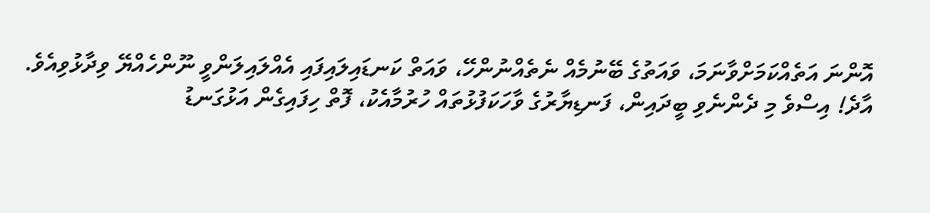އޮންނަ އަތެއްކަމަށްވާނަމަ، ވައަތުގެ ބޭނުމެއް ނެތެއްނުންހޭ، ވައަތް ކަނޑައިލައިފައި އެއްލައިލަންވީ ނޫންހެއްޔޭ ވިދާޅުވިއެވެ.
އާދެ! އިސްވެ މި ދެންނެވި ބީދައިން، ފަނޑިޔާރުގެ ވާހަކަފުޅުތައް ހުރުމާއެކު، ފޮތް ހިފައިގެން އަޅުގަނޑު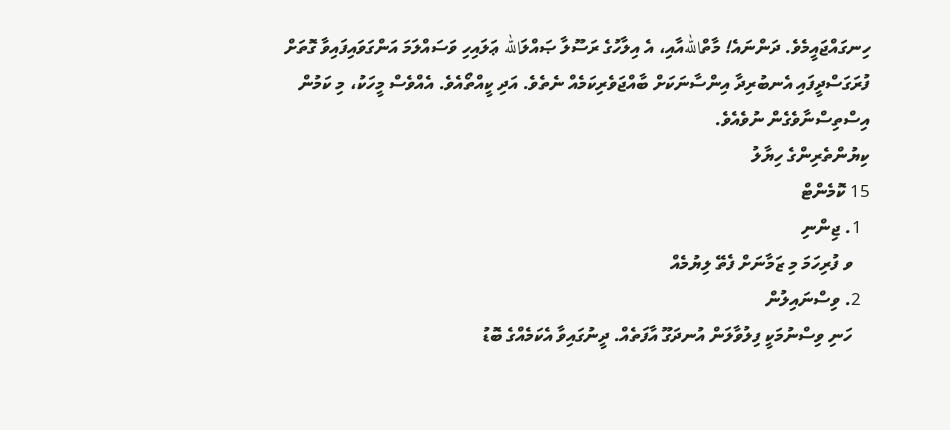ހިނގައްޖައީމެވެ. ދަންނައެ! މާތްاللهއާއި، އެ އިލާހުގެ ރަސޫލާ ޞައްލަالله ޢަލައިހި ވަސައްލަމަ އަންގަވައިފައިވާ ގޮތަށް ފުރަގަސްދީފައި އެނބުރިދާ އިންސާނަކަށް ބާއްޖަވެރިކަމެއް ނެތެވެ. އަދި ކީއްތޯއެވެ. އެއްވެސް މީހަކު، މި ކަމުން އިސްތިސްނާވެގެން ނުވެއެވެ.
ކިޔުންތެރިންގެ ހިޔާލު
15 ކޮމެންޓް
  1. ޖިންނި
    ވ ފުރިހަމަ މި ޒަމާނަށް ފެތޭ ލިޔުމެއް
  2. ވިސްނައިލުން
    ހަނި ވިސްނުމަކީ ފިލުވާލަން އުނދަގޫ އާފަތެއް. ދީނުގައިވާ އެކަމެއްގެ ބޮޑު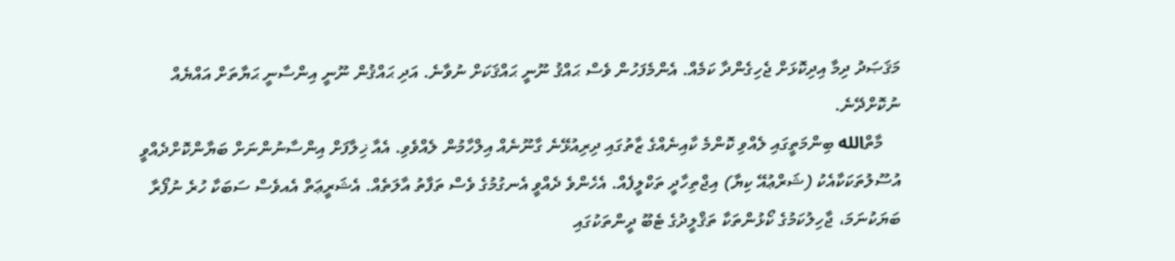މަޤަޞަދު ދިމާ އިދިކޮޅަށް ޖެހިގެންދާ ކަމެއް. އެންމެފަހުން ވެސް ޙައްޤު ނޫނީ ޙައްޤަކަށް ނުވާނެ. އަދި ޙައްޤުން ނޫނީ އިންސާނީ ޙަޔާތަށް އައްޔެއް ނުކޮށްދޭނެ.
    މާތްالله ބިންމަތީގައި ލެއްވި ކޮންމެ ކާއިނެއްގެ ޒާތުގައި ދިރިއުޅޭނެ ގާނޫނެއް އިލްހާމުން ލެއްވެވި. އެއާ ޚިލާފަށް އިންސާނުންނަށް ބަޔާންކޮށްދެއްވީ އުސޫލުތަކަކާއެކު (ޝަރްޢުއޭ ކިޔާ) އިޖްތިހާދީ ތަކްލީފެއް. އެހެންވެ ދެއްވީ އެނގުމުގެ ވެސް ތަފާތު އާލަތެއް. އެޝަރީޢަތް އެއވެސް ސަބަކާ ހުރެ ނުފޯރާ ބަޔަކުނަމަ، ޖާހިލުކަމުގެ ކޯޅުންތަކާ ތަޤްލީދުގެ ޓެބޫ ދީންތަކުގައި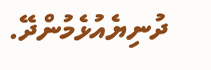ދުނިޔެއުޅެމުންދޭ.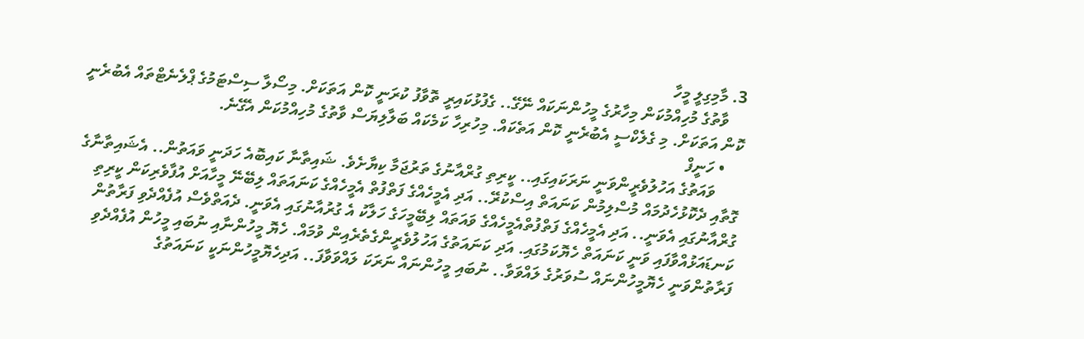3. މާމިގިލީ މީހާ
    ވާތުގެ މުހިއްމުކަން މިހާރުގެ މީހުންނަކައް ނޭގޭ.. ގެފުޅުކައިރީ ތޮވާފު ކުރަނީ ކޮން އަތަކަށް. މިސޯލާ ސިސްޓަމުގެ ޕްލެނެޓްތައް އެބުރެނީ ކޮން އަތަކަށް. މި ގެލެކްސީ އެބުރެނީ ކޮން އަތެކައް. މިހުރިހާ ކަމެކައް ބަލާލިޔަސް ވާތުގެ މުހިއްމުކަން އެގޭނެ.
    • ހަނީފް
      ވައަތުގެ އަހުލުވެރީންވަނީ ނަރަކައިގައި.. ކީރިތި ގުރްއާނުގެ ތަރުޖަމާ ކިޔާށެވެ. ޝައިތާނާ ކައިބޮއެ ހަދަނީ ވައަތުން.. އެޝައިތާނާގެ ގޮތާއި ދެކޮޅުހެދުމައް މުސްލިމުން ކަނައަތް އިސްކުރޭ.. އަދި އެމީހެއްގެ ފަތްފުތް އެމީހެއްގެ ކަނައަތައް ލިބޭނޭ މީހާއަށް އުފާވެރިކަން ކީރިތި ގުރްއާނުގައި އެވަނީ.. އަދި އެމީހެއްގެ ފަތްފުތްއެމީހެއްގެ ވައަތައް ލިބޭމީހަގެ ހަލާކު އެ ގުރުއާނުގައި އެވަނީ. ދެއަތްވެސް އުފެއްދެވި ފަރާތުން ކަނޑައަޅުއްވާފައި ވަނީ ކަނައަތް ހެޔޮކަމުގައި. އަދި ކަނައަތުގެ އަހުލުވެރީންގެތެރެއިން ވުމައް. ހެޔޮ މީހުންނާއި ނުބައި މީހުން އުފެއްދެވި ފަރާތުންވަނީ ހެޔޮމީހުންނައް ސުވަރުގެ ލައްވަވާ.. ނުބައި މީހުންނައް ނަރަކަ ލައްވަވާފަ.. އަދިހެޔޮމީހުންނަކީ ކަނައަތުގެ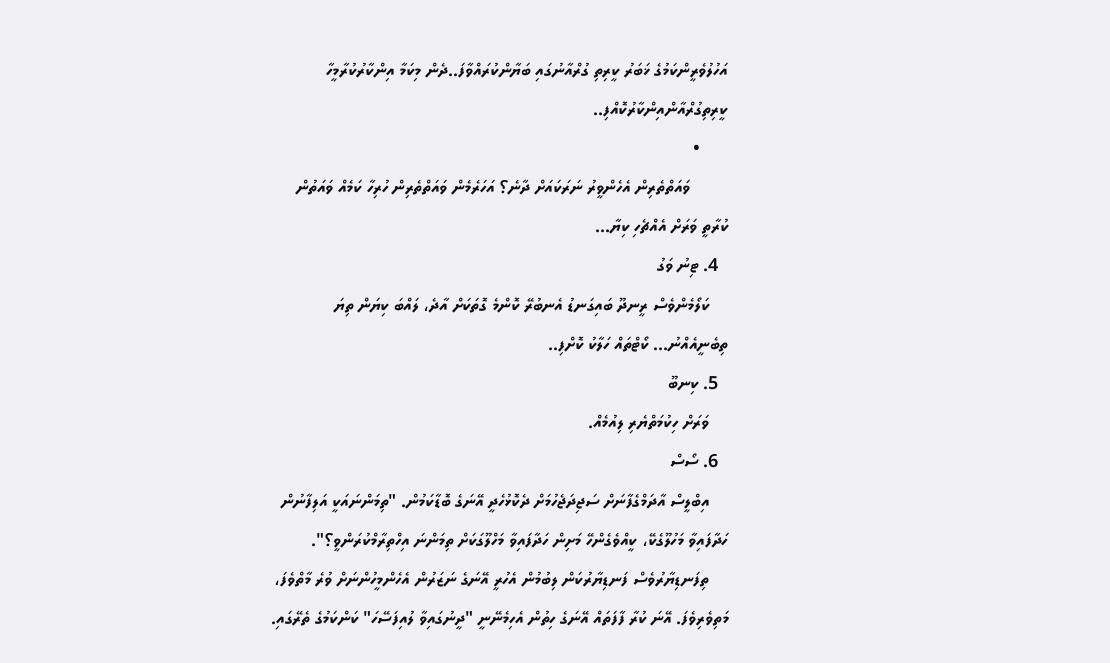އަހުލުވެރީންކަމުގެ ޚަބަރު ކީރިތި ގުރްއާނުގައި ބަޔާންކުރައްވާފަ..ދެން މިކަމާ އިންކާރުކުރާމީހާ ކީރިތިގުރްއާންއިންކާރުކޮއްފި..
      •
        ވައަތްތެރިން އެހެންވީރު ނަރަކައަށް ދާނެ؟ އަހަރެމެން ވައަތްތެރިން ހުރިހާ ކަމެއް ވައަތުން ކުރާތީ ވަރަށް އެއްޗެހި ކިޔާ...
  4. ޓިނު ވަގު
    ކަލޯމެންވެސް ރީނދޫ ބައިގަނޑު އެނބުރޭ ކޮންމެ ގޮތަކަށް އާދެ، ލައްބަ ކިޔަން ތިޔަ ތިބެނީއެއްނު... ކޯޓްތައް ހަލާކު ކޮށްފި..
  5. ކިނބޫ
    ވަރަށް ހިކުމަތްޔެރި ލިއުމެއް.
  6. ސޯސް
    އިބްލީސް އާދަމްގެފާނަށް ސަޖިދަޖެހުމަށް ދެކޮޅުހެދީ އޭނަގެ ބޮޑާކަމުން. "ތިމަންނައަކީ އަލިފާނުން ހަދާފައިވާ މަހުލޫގެކޭ، ކީއްވެގެންހޭ މަށިން ހަދާފައިވާ މަހްލޫގަކަށް ތިމަންނަ އިހްތިރާމްކުރަންވީ؟".
    ތިފަނޑިޔާރުވެސް ފަނޑިޔާރުކަން ލިބުމުން އެހުރީ އޭނަގެ ނަޒަރުން އެހެންމީހުންނަށް ވުރެ މާތްވެފަ، މަތިވެރިވެފަ. އޭނަ ކުރާ ފާފަތައް އޭނަގެ ހިތުން އެހިމެނޭނީ "ދީނުގައިވާ ލުއިފަސޭހަ" ކަންކަމުގެ ތެރޭގައި.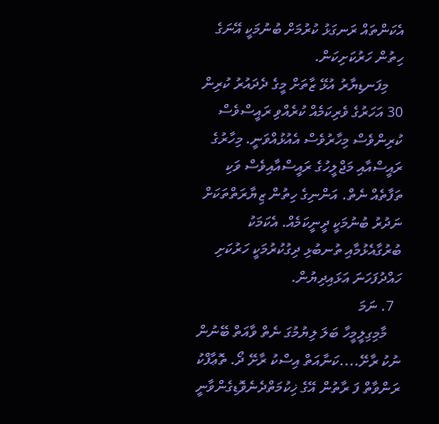އެކަންތައް ރަނގަޅު ކުރުމަށް ބުނުމަކީ އޭނަގެ ހިތުން ހަރުކަށިކަން.
    މިފަނޑިޔާރު އުޅޭ ޒާތަށް މީގެ ދެދައުރު ކުރިން 30 އަހަރުގެ ވެރިކަމެއް ކުރެއްވި ރައީސްވެސް ކުރިންވެސް މިހާރުވެސް އެއުޅުއްވަނީ. މިހާރުގެ ރައީސްއާއި މަޖްލީހުގެ ރައީސްއާއިވެސް ވަކި ތަފާތެއް ނެތް. އަންނިގެ ހިތުން ޒިޔާރަތްތަކަށް ނަދުރު ބުނުމަކީ ދީނީކަމެއް. އެކަމަކު ބުރުގާއެޅުމާއި ތުނބުޅި ދިގުކުރުމަކީ ހަރުކަށި ހައްދުފަހަނަ އަޅައިދިޔުން.
  7. ނަމަ
    މާމިގިލީމީހާ ބަލަ ލިޔުމުގަ ނެތް ވާއަތް ބޭނުން ނުކު ރާށޭ....ކަނާއަތް އިސްކު ރާށޭ ދޯ. ތޮޢާފްކު ރަންވާތް ފަ ރާތުން އޭގެ ޚިކުމަތްދެނެވޮޑިގެންވާނީ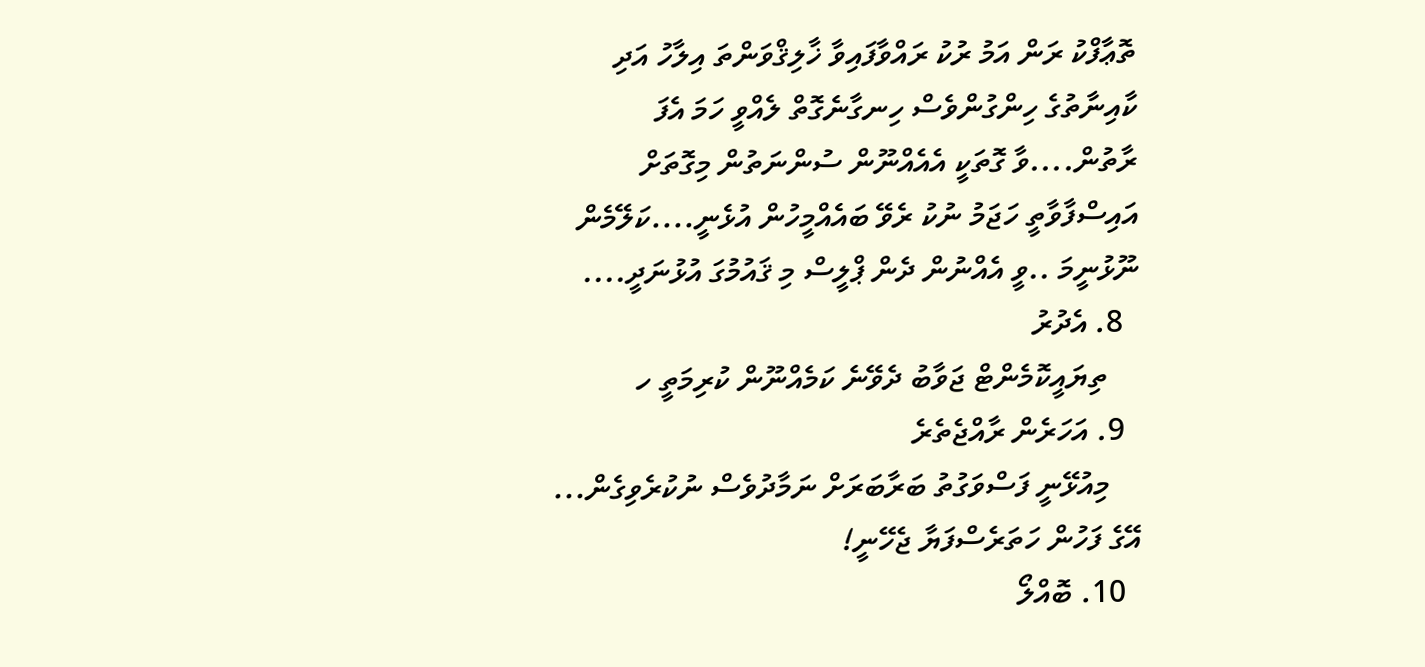ތޮޢާފްކު ރަން އަމު ރުކު ރައްވާފައިވާ ޚާލިޤްވަންތަ އިލާހު އަދި ކާއިނާތުގެ ހިންގުންވެސް ހިނގާނެގޮތް ލެއްވީ ހަމަ އެފަ ރާތުން....ވާ ގޮތަކީ އެއެއްނޫން ސުންނަތުން މިގޮތަށް އައިސްފާވާތީ ހަޖަމު ނުކު ރެވޭ ބައެއްމީހުން އުޅެނީ....ކަލޭމެން ނޫޅުނީމަ ..ވީ އެއްނުން ދެން ޕްލީސް މި ޤައުމުގަ އުޅުނަދީ....
  8. އެދުރު
    ތިޔައީކޮމެންޓް ޖަވާބު ދެވޭނެ ކަމެއްނޫން ކުރިމަތީ ހ
  9. އަހަރެން ރާއްޖެތެރެ
    މިއުޅޭނީ ފަސްވަގުތު ބަރާބަރަށް ނަމާދުވެސް ނުކުރެވިގެން... އޭގެ ފަހުން ހަތަރެސްފަޔާ ޖެހޭނީ!
  10. ބޮއްލޯ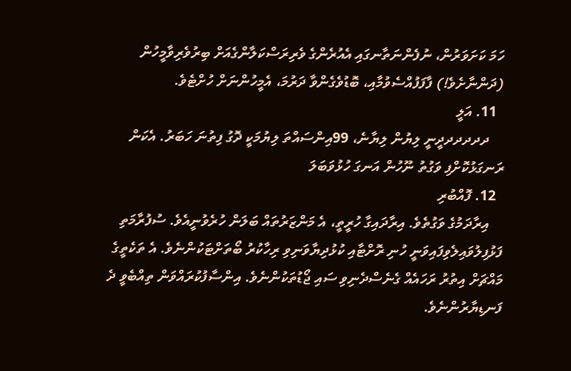ހަމަ ކަށަވަރުން، ނުފެންނަތާނގައި އެއުރެންގެ ވެރިރަސްކަލާންގެއަށް ބިރުވެރިވާމީހުން (ދަންނާށެވެ!) ފާފަފުއްސެވުމާއި، ބޮޑުވެގެންވާ ދަރުމަ، އެމީހުންނަށް ހުށްޓެވެ.
  11. އަލީ
    ދދދދދދީނީ ލިޔުން ލިޔާނެ، 99އިންސައްތަ ލިޔުމަކީ ދޮގު ފިތުނަ ހަބަރު. އެކަން ރަނގަޅުކޮށްފި ވަގުތު ނޫހުން އަނގަ ހުޅުވަބަލަ
  12. ފޮއްބުރި
    އިރާދަމުގެ ވަގުތެވެ. އިރާދައިގާ ހުރީތީ، އެ މަންޒަރުތައް ބަލަން ހުރެވުނީއެވެ. ސުފުރާމަތި ފަޅުފިލުވައިލެވިފައިވަނީ ހުނި ރޮށްޓާއި ކުޅުދިޔާވަނިވި ރިހާކުރު ބޯތަށްޓަކުންނެވެ. އެ ތަކެތީގެ މައްޗަށް އިތުރު ރަހައެއް ގެނެސްދެނިވި ސައި ޖޯޑުތަކުންނެވެ. އިންސާފުކުރައްވަން ތިއްބެވީ ދެ ފަނޑިޔާރުންނެވެ.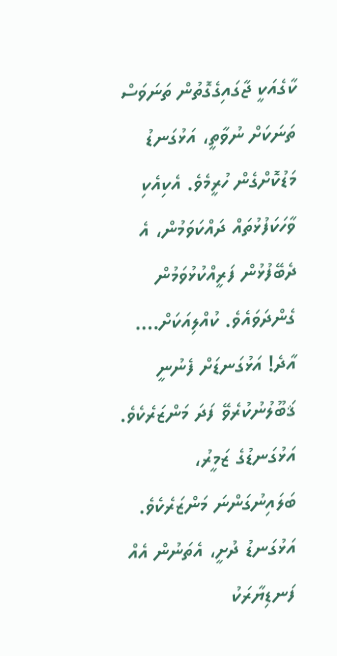ކާގެއަކީ ޖާގައިގެގޮތުން ތަނަވަސް ތަނަކަށް ނުވާތީ، އަޅުގަނޑު މަޑުކޮށްގެން ހުރީމެވެ. އެކިއެކި ވާހަކަފުޅުތައް ދައްކަވަމުން، އެ ދެބޭފުޅުން ފަރީއްކުޅުވަމުން ގެންދަވައެވެ. ކުއްލިއަކަށް.... އާދެ! އަޅުގަނޑަށް ފެނުނީ ޤަބޫލުނުކުރެވޭ ފަދަ މަންޒަރެކެވެ. އަޅުގަނޑުގެ ޒަމީރު، ބަލައިނުގަންނަ މަންޒަރެކެވެ. އަޅުގަނޑު ދުށީ، އެތަނުން އެއް ފަނޑިޔާރަކު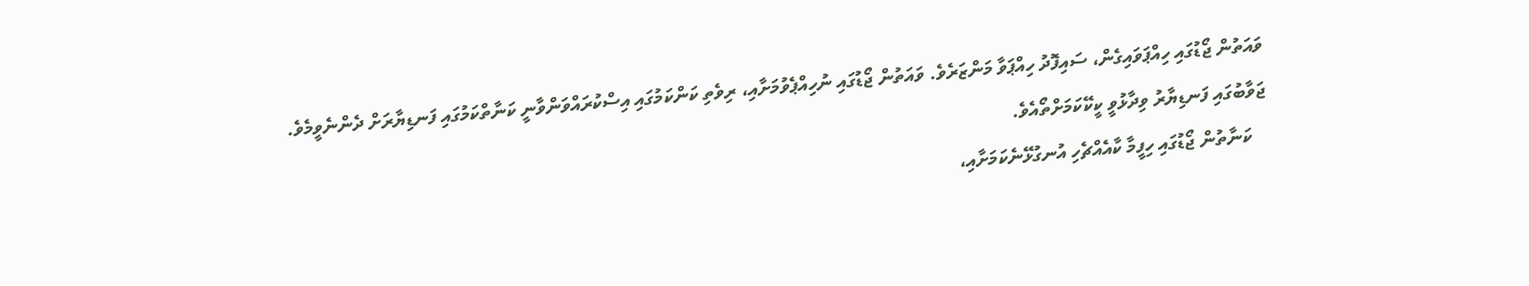ވައަތުން ޖޯޑުގައި ހިއްޕަވައިގެން، ސައިފޮދު ހިއްޕަވާ މަންޒަރެވެ. ވައަތުން ޖޯޑުގައި ނުހިއްޕެވުމަށާއި، ރިވެތި ކަންކަމުގައި އިސްކުރައްވަންވާނީ ކަނާތްކަމުގައި ފަނޑިޔާރަށް ދެންނެވީމެވެ. ޖަވާބުގައި ފަނޑިޔާރު ވިދާޅުވީ ކީކޭކަމަށްތޯއެވެ.
    ކަނާތުން ޖޯޑުގައި ހިފީމާ ކާއެއްޗެހި އުނގުޅޭނެކަމަށާއި،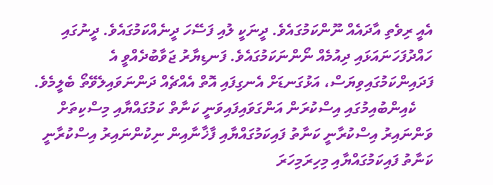އެއީ ރިވެތި އާދައެއް ނޫންކަމުގައެވެ. ދީނަކީ ލުއި ފަސޭހަ ދީނެއްކަމުގައެވެ. ދީނުގައި ހައްދުފަހަނައަޅައި ދިއުމެއް ނޯންނަކަމުގައެވެ. ފަނޑިޔާރު ޖަވާބުދެއްވީ އެ ފަދައިންކަމުގައިވިޔަސް، އަޅުގަނޑަށް އެނގިފައި އޮތް އެއްޗެއް ދަންނަވައިލެވޭތޯ ބެލީމެވެ.
    ކެއިންބުއިމުގައި އިސްކުރަން އަންގަވައިފައިވަނީ ކަނާތް ކަމުގައްޔާއި މިސްކިތަށް ވަންނައިރު އިސްކުރާނީ ކަނާތު ފައިކަމުގައްޔާއި ފާޚާނާއިން ނިކުންނައިރު އިސްކުރާނީ ކަނާތު ފައިކަމުގައްޔާއި މިހިރަމިހަރަ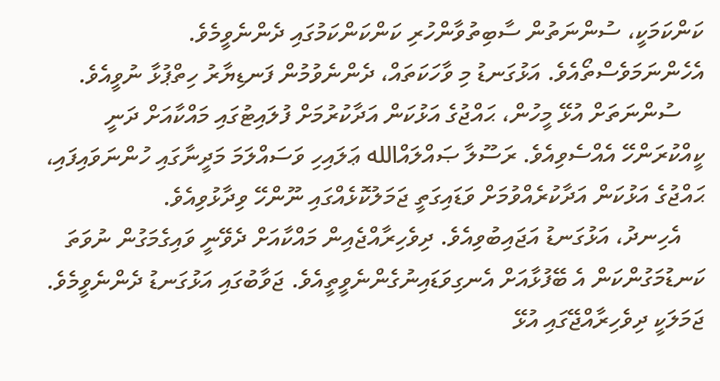ކަންކަމަކީ، ސުންނަތުން ސާބިތުވާންހުރި ކަންކަންކަމުގައި ދެންނެވީމެވެ. އެހެންނަމަވެސްތޯއެވެ. އަޅުގަނޑު މި ވާހަކަތައް، ދެންނެވުމުން ފަނޑިޔާރު ހިތްޕުޅާ ނުވީއެވެ.
    ސުންނަތަށް އުޅޭ މީހުން، ޙައްޖުގެ އަޅުކަން އަދާކުރުމަށް ފުލައިޓުގައި މައްކާއަށް ދަނީ ކީއްކުރަންހޭ އެއްސެވިއެވެ. ރަސޫލާ ޞައްލައްالله ޢަލައިހި ވަސައްލަމަ މަދީނާގައި ހުންނަވައިފައި، ޙައްޖުގެ އަޅުކަން އަދާކުރެއްވުމަށް ވަޑައިގަތީ ޖަމަލުކޮޅެއްގައި ނޫންހޭ ވިދާޅުވިއެވެ.
    އެހިނދު، އަޅުގަނޑު އަޖައިބުވިއެވެ. ދިވެހިރާއްޖެއިން މައްކާއަށް ދެވޭނީ ވައިގެމަގުން ނުވަތަ ކަނޑުމަގުންކަން އެ ބޭފުޅާއަށް އެނގިވަޑައިނުގެންނެވީތީއެވެ. ޖަވާބުގައި އަޅުގަނޑު ދެންނެވީމެވެ. ޖަމަލަކީ ދިވެހިރާއްޖޭގައި އުޅޭ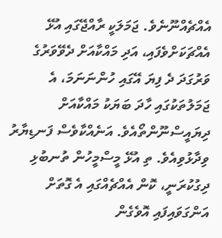އެއްޗެއްނޫނެވެ. ޖަމަލަކީ ރާއްޖޭގައި އުޅޭ އެއްޗަކަށްވެފައި، އަދި މައްކާއަށް ދެވޭވަރުގެ ވަރުގަދަ ދެ ފިޔަ އޭގައި ހުންނަނަމަ، އެ ޖަމަލުތަކުގައި ހާދަ ބަޔަކު މައްކާއަށް ދިޔައީސްނޫންތޯއެވެ. އަނެއްކާވެސް ފަނޑިޔާރު ވިދާޅުވިއެވެ. ތި އުޅޭ މީސްމީހުން ތުނބުޅި ދިގުކުރަނީ، ކޮން އެއްޗެއްގައި އެ ގޮތަށް އަންގަވައިފައި އޮވެގެން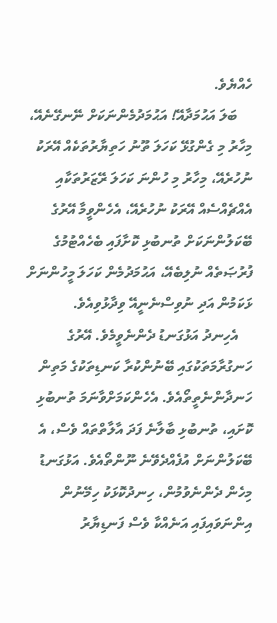ހެއްޔެވެ.
    ބަލަ އަޙުމަދާއޭ! އަޙުމަދުމެންނަކަށް ނޭނގޭނެއޭ، މިހާރު މި ގެންގުޅޭ ކަހަލަ ތޫނު ހަތިޔާރުތަކެއް އޭރަކު ނުހުރެއޭ، މިހާރު މި ހުންނަ ކަހަލަ ރޭޒަރުތަކާއި އެއްޗެއްސެއް އޭރަކު ނުހުރެއޭ، އެހެންވީމާ އޭރުގެ ބޭކަލުންނަކަށް ތުނބުޅި ކޮށާފައި ބެހެއްޓުމުގެ ފުރުޞަތެއް ނުލިބެއޭ، އަޙުމަދުމެން ކަހަލަ މީހުންނަށް ޅަކަމުން އަދި ނުވިސްނެނީއޭ ވިދާޅުވިއެވެ.
    އެހިނދު އަޅުގަނޑު ދެންނެވީމެވެ. އޭރުގެ ހަނގުރާމަތަކުގައި ބޭނުންކުރާ ކަނޑިތަކުގެ މަތިން ހަނދާންނެތީތޯއެވެ. އެހެންކަމަށްވާނަމަ ތުނބުޅި ކޮށައި، ތުނބުޅި ބާލާނެ ފަދަ އާލާތްތައް ވެސް، އެ ބޭކަލުންނަށް އުފެއްދެވޭނެ ނޫންތޯއެވެ. އަޅުގަނޑު މިހެން ދެންނެވުމުން، ހިނދުކޮޅަކު ހިމޭނުން އިންނަވައިފައި އަނެއްކާ ވެސް ފަނޑިޔާރު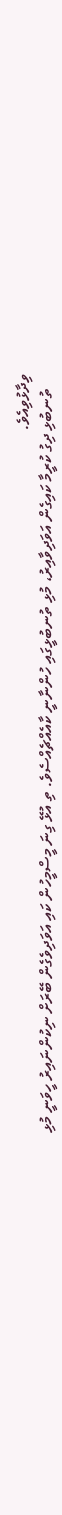ވިދާޅުވިއެވެ.
    ތުނބުޅި ދިގު ކުރީމާ ކައިގެން އަވަދިވާއިރު، މުޅި ތުނބުޅީގައި ހުންނާނީ ކާއެއްޗެއްސެވެ. ތި އުޅޭ ގިނަ މީސްމީހުން ކައި އަވަދިވެގެން ބޭރަށް ނިކުންނައިރު ހީވަނީ މުޅި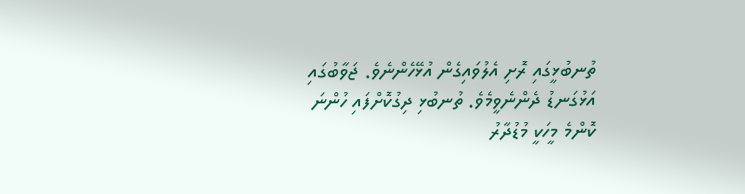ތުނބުޅީގައި ރޮށި އެލުވައިގެން އުޅޭހެންނެވެ. ޖަވާބުގައި އަޅުގަނޑު ދެންނެވީމެވެ. ތުނބުޅި ދިގުކޮށްފައި ހުންނަ ކޮންމެ މީހަކީ މުޑުދާރު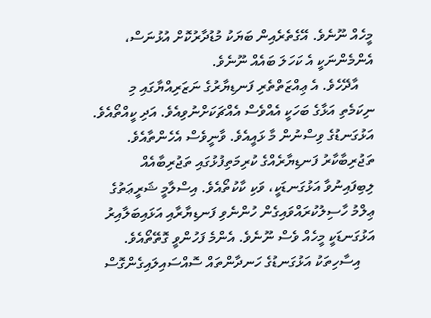މީހެއް ނޫނެވެ. އޭގެތެރެއިން ބަޔަކު މުޑުދާރުކޮށް އުޅުނަސް، އެންމެންނަކީ އެ ކަހަލަ ބައެއް ނޫނެވެ.
    އާދޭހެވެ. އެ ޢިއްޒަތްތެރި ފަނޑިޔާރުގެ ނަޒަރިއްޔާގައި މި ނިކަމެތި އަޅާގެ ބަހަކީ އެއްވެސް އެއްޗަކަށްނުވިއެވެ. އަދި ކީއްތޯއެވެ. އަޅުގަނޑުގެ ވިސްނުން މާ ޅައީއެވެ. ވާނީވެސް އެހެންތާއެވެ. ތަޖުރިބާކާރު ފަނޑިޔާރެއްގެ ކުރިމަތިފުޅުގައި ތަޖުރިބާއެއް ލިބިފައިނުވާ އަޅުގަނޑަކީ، ވަކި ކާކުތޯއެވެ. އިސްލާމީ ޝަރީޢަތުގެ ޢިލްމު ހާސިލުކުރައްވައިގެން ހުންނެވި ފަނޑިޔާރާއި އަޅައިބަލާއިރު އަޅުގަނޑަކީ މީހެއް ވެސް ނޫނެވެ. އެންމެ ފަހުންވީ ގޮތޭތޯއެވެ.
    އިސާހިތަކު އަޅުގަނޑުގެ ހަނދާންތައް ސޮއްސައިލައިގެންގޮސް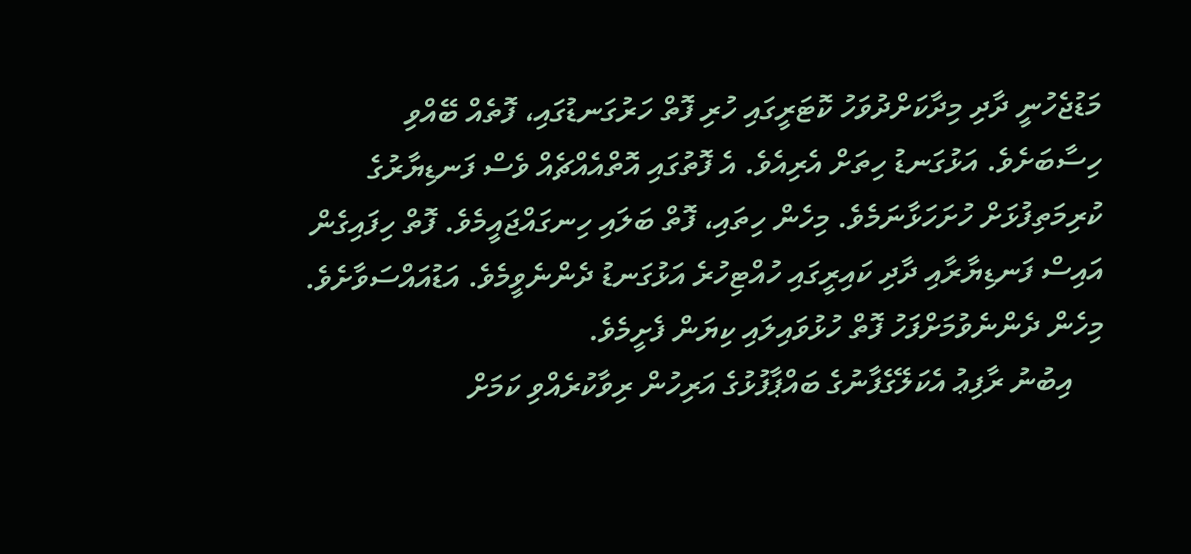މަޑުޖެހުނީ ދާދި މިދާކަށްދުވަހު ކޮޓަރީގައި ހުރި ފޮތް ހަރުގަނޑުގައި، ފޮތެއް ބޭއްވި ހިސާބަށެވެ. އަޅުގަނޑު ހިތަށް އެރިއެވެ. އެ ފޮތުގައި އޮތްއެއްޗެއް ވެސް ފަނޑިޔާރުގެ ކުރިމަތިފުޅަށް ހުށަހަޅާނަމެވެ. މިހެން ހިތައި، ފޮތް ބަލައި ހިނގައްޖައީމެވެ. ފޮތް ހިފައިގެން އައިސް ފަނޑިޔާރާއި ދާދި ކައިރީގައި ހުއްޓިހުރެ އަޅުގަނޑު ދެންނެވީމެވެ. އަޑުއައްސަވާށެވެ. މިހެން ދެންނެވުމަށްފަހު ފޮތް ހުޅުވައިލައި ކިޔަން ފެށީމެވެ.
    އިބުނު ރާފިޢު އެކަލޭގެފާނުގެ ބައްޕާފުޅުގެ އަރިހުން ރިވާކުރެއްވި ކަމަށް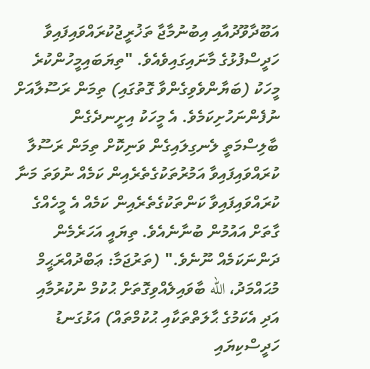އަބޫދާވޫދުއާއި އިބުނުމާޖާ ތަޚުރީޖުކުރައްވައިފައިވާ ހަދީސްފުޅުގެ މާނައިގައިވެއެވެ. "ތިޔަބައިމީހުންކުރެ މީހަކު (ބަޔާންވެވިގެންވާ ގޮތުގައި) ތިމަން ރަސޫލާއަށް ނުފެންނަހުށިކަމެވެ. އެ މީހަކު އިށީނދެގެން ބާލިސްމަތީ ލެނގިލައިގެން ވަނިކޮށް ތިމަން ރަސޫލާ ކުރައްވައިފައިވާ އަމުރުތަކުގެތެރެއިން ކަމެއް ނުވަތަ މަނާ ކުރައްވައިފައިވާ ކަންތަކުގެތެރެއިން ކަމެއް އެ މީހެއްގެ ގާތަށް އައުމުން ބުނާނެއެވެ. ތިޔައީ އަހަރެމެން ދަންނަކަމެއް ނޫނެވެ." (ތަރުޖަމާ: ޢަބްދުއްރަޙީމް މުޙައްމަދު، الله ބާވައިލެއްވިގޮތަށް ޙުކުމް ނުކުރުމާއި އަދި އެކަމުގެ ޙާލަތްތަކާއި ޙުކުމްތައް) އަޅުގަނޑު ހަދީސްކިޔައި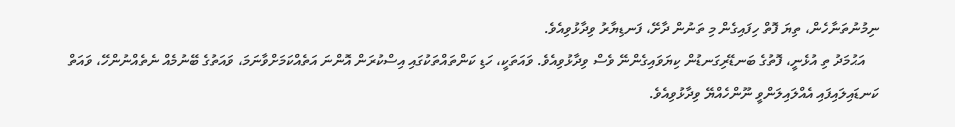ނިމުނުތަނާހެން، ތިޔަ ފޮތް ހިފައިގެން މި ތަނުން ދާށޭ، ފަނޑިޔާރު ވިދާޅުވިއެވެ.
    އަޙުމަދު ތި އުޅެނީ، ފޮތުގެ ބަނޑޭރިގަނޑުން ކިޔަވައިގެންނޭ ވެސް ވިދާޅުވިއެވެ. ވައަތަކީ، ހަޑި ކަންތައްތަކުގައި އިސްކުރަން އޮންނަ އަތެއްކަމަށްވާނަމަ، ވައަތުގެ ބޭނުމެއް ނެތެއްނުންހޭ، ވައަތް ކަނޑައިލައިފައި އެއްލައިލަންވީ ނޫންހެއްޔޭ ވިދާޅުވިއެވެ.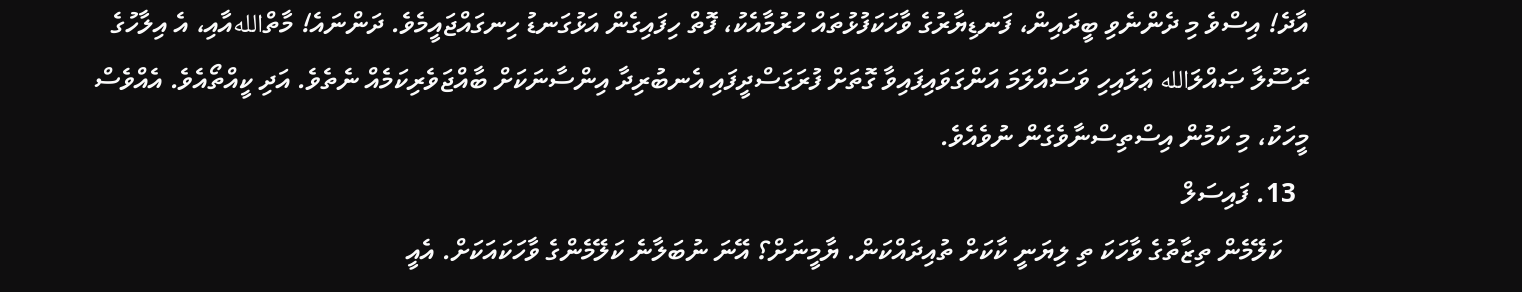އާދެ! އިސްވެ މި ދެންނެވި ބީދައިން، ފަނޑިޔާރުގެ ވާހަކަފުޅުތައް ހުރުމާއެކު، ފޮތް ހިފައިގެން އަޅުގަނޑު ހިނގައްޖައީމެވެ. ދަންނައެ! މާތްاللهއާއި، އެ އިލާހުގެ ރަސޫލާ ޞައްލަالله ޢަލައިހި ވަސައްލަމަ އަންގަވައިފައިވާ ގޮތަށް ފުރަގަސްދީފައި އެނބުރިދާ އިންސާނަކަށް ބާއްޖަވެރިކަމެއް ނެތެވެ. އަދި ކީއްތޯއެވެ. އެއްވެސް މީހަކު، މި ކަމުން އިސްތިސްނާވެގެން ނުވެއެވެ.
  13. ފައިސަލް
    ކަލޭމެން ތިޒާތުގެ ވާހަކަ ތި ލިޔަނީ ކާކަށް ތުއިދައްކަން. ޔާމީނަށް؟ އޭނަ ނުބަލާނެ ކަލޭމެންގެ ވާހަކައަކަށް. އެއީ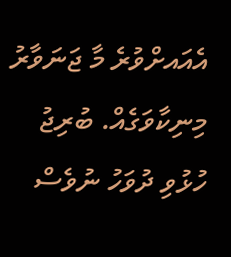އެއައށްވުރެ މާ ޖަނަވާރު މިނިކާވަގެއް. ބުރިޖު ހުޅުވި ދުވަހު ނުވެސް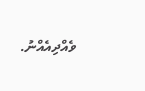ވެއްދިއެއްނު.